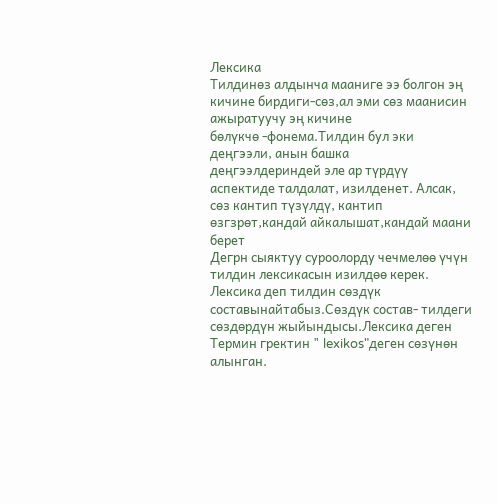Лексика
Тилдинөз алдынча мааниге ээ болгон эң кичине бирдиги-сөз,ал эми сөз маанисин ажыратуучу эң кичине
бөлүкчө -фонема.Тилдин бул эки деңгээли, анын башка
деңгээлдериндей эле ар түрдүү аспектиде талдалат, изилденет. Алсак, сөз кантип түзүлдү, кантип өзгзрөт,кандай айкалышат,кандай маани берет
Дегрн сыяктуу суроолорду чечмелөө үчүн тилдин лексикасын изилдөө керек.
Лексика деп тилдин сөздүк составынайтабыз.Сөздүк состав- тилдеги сөздөрдүн жыйындысы.Лексика деген
Термин гректин " lexikos"деген сөзүнөн алынган.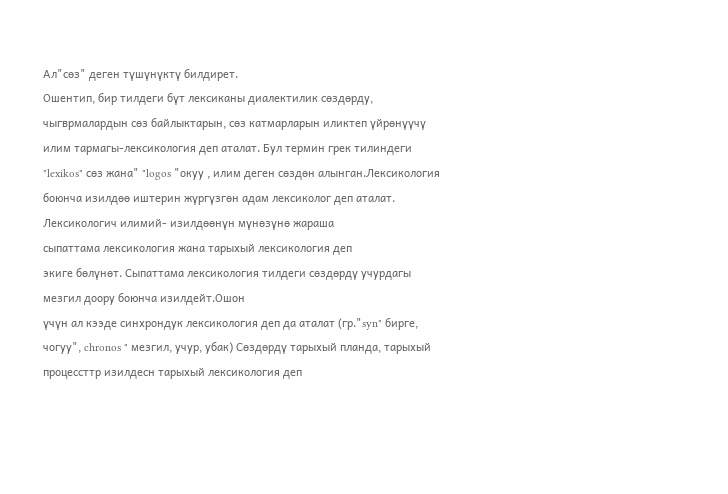Ал"сөз" деген түшүнүктү билдирет.
Ошентип, бир тилдеги бүт лексиканы диалектилик сөздөрду, чыгврмалардын сөз байлыктарын, сөз катмарларын иликтеп үйрөнүүчү илим тармагы-лексикология деп аталат. Бул термин грек тилиндеги
"lexikos" сөз жана" "logos "окуу , илим деген сөздөн алынган.Лексикология боюнча изилдөө иштерин жүргүзгөн адам лексиколог деп аталат.
Лексикологич илимий- изилдөөнүн мүнөзүнө жараша
сыпаттама лексикология жана тарыхый лексикология деп
экиге бөлүнөт. Сыпаттама лексикология тилдеги сөздөрдү учурдагы мезгил доору боюнча изилдейт.Ошон
үчүн ал кээде синхрондук лексикология деп да аталат (гр."syn" бирге, чогуу", chronos " мезгил, учур, убак) Сөздөрдү тарыхый планда, тарыхый процессттр изилдесн тарыхый лексикология деп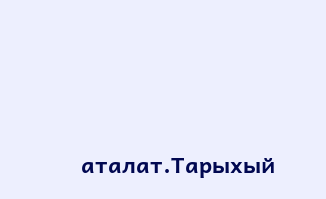аталат.Тарыхый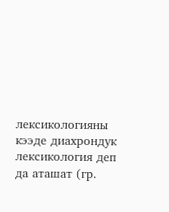лексикологияны кээде диахрондук лексикология деп да аташат (гр.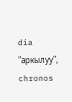dia "аркылуу", chronos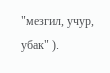"мезгил, учур, убак" ).